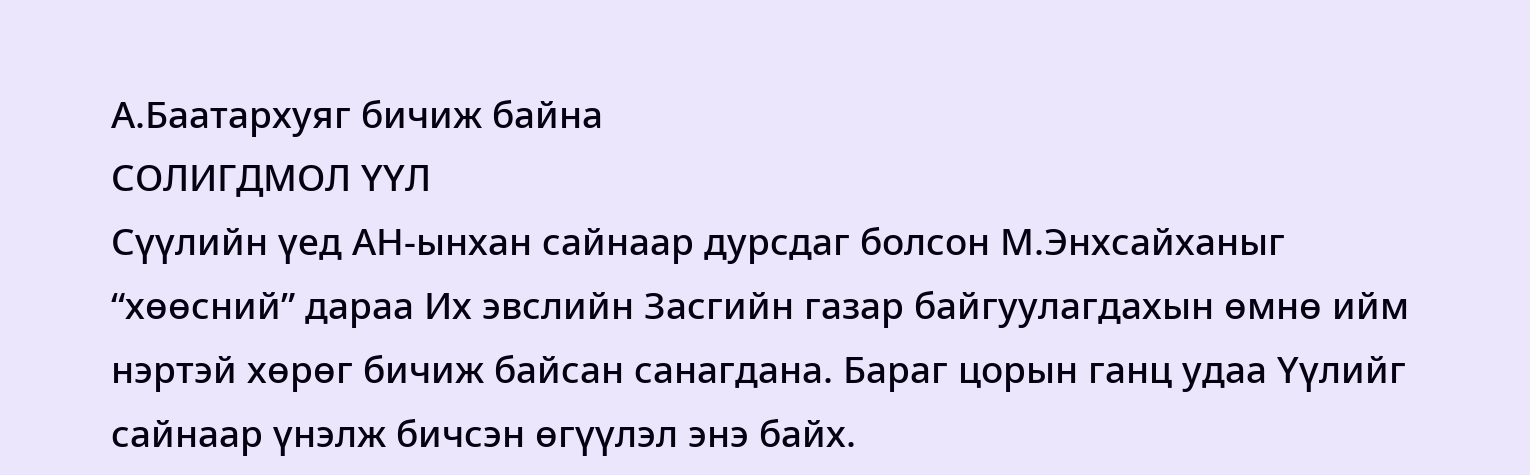А.Баатархуяг бичиж байна
СОЛИГДМОЛ ҮҮЛ
Сүүлийн үед АН-ынхан сайнаар дурсдаг болсон М.Энхсайханыг “хөөсний” дараа Их эвслийн Засгийн газар байгуулагдахын өмнө ийм нэртэй хөрөг бичиж байсан санагдана. Бараг цорын ганц удаа Үүлийг сайнаар үнэлж бичсэн өгүүлэл энэ байх.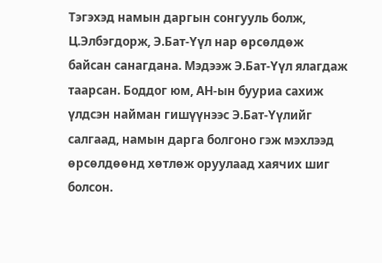Тэгэхэд намын даргын сонгууль болж, Ц.Элбэгдорж, Э.Бат-Үүл нар өрсөлдөж байсан санагдана. Мэдээж Э.Бат-Үүл ялагдаж таарсан. Боддог юм, АН-ын бууриа сахиж үлдсэн найман гишүүнээс Э.Бат-Үүлийг салгаад, намын дарга болгоно гэж мэхлээд өрсөлдөөнд хөтлөж оруулаад хаячих шиг болсон.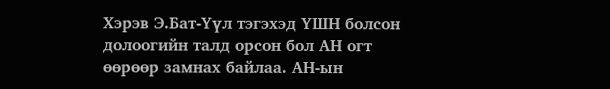Хэрэв Э.Бат-Үүл тэгэхэд ҮШН болсон долоогийн талд орсон бол АН огт өөрөөр замнах байлаа. АН-ын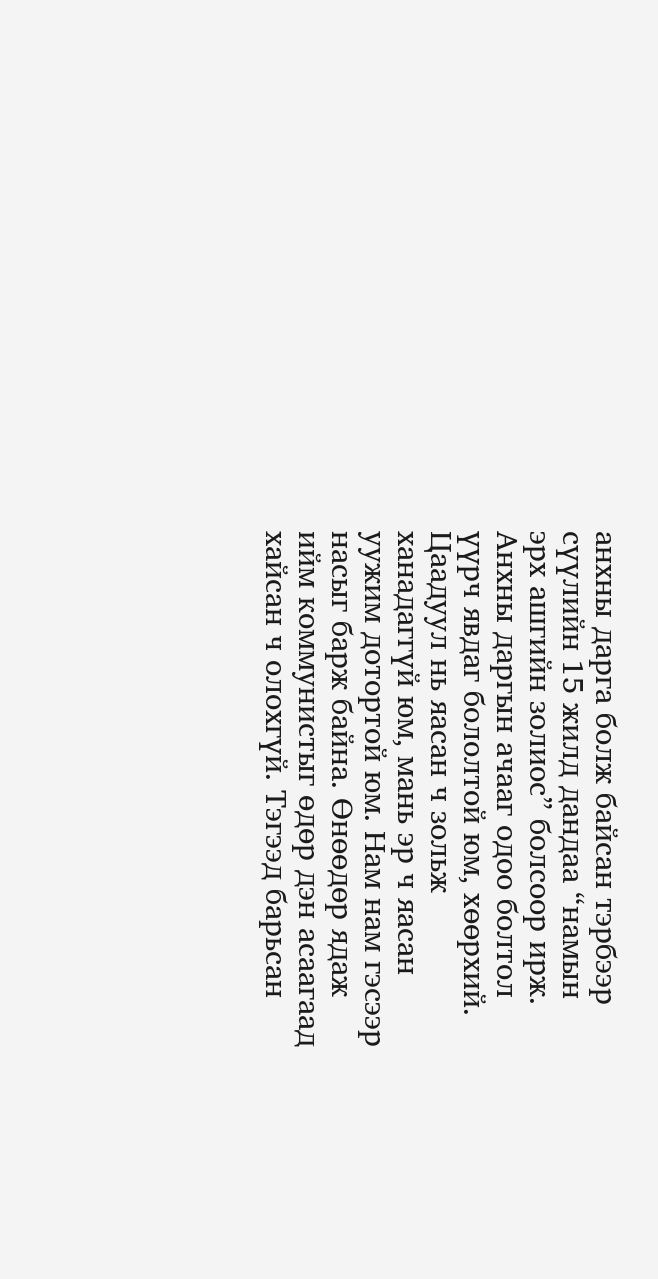анхны дарга болж байсан тэрбээр сүүлийн 15 жилд дандаа “намын эрх ашгийн золиос” болсоор ирж. Анхны даргын ачааг одоо болтол үүрч явдаг бололтой юм, хөөрхий. Цаадуул нь яасан ч зольж ханадаггүй юм, мань эр ч яасан уужим дотортой юм. Нам нам гэсээр насыг барж байна. Өнөөдөр ядаж ийм коммунистыг өдөр дэн асаагаад хайсан ч олохгүй. Тэгээд барьсан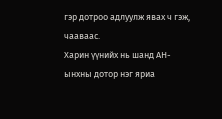гэр дотроо адлуулж явах ч гэж, чааваас.
Харин үүнийх нь шанд АН-ынхны дотор нэг яриа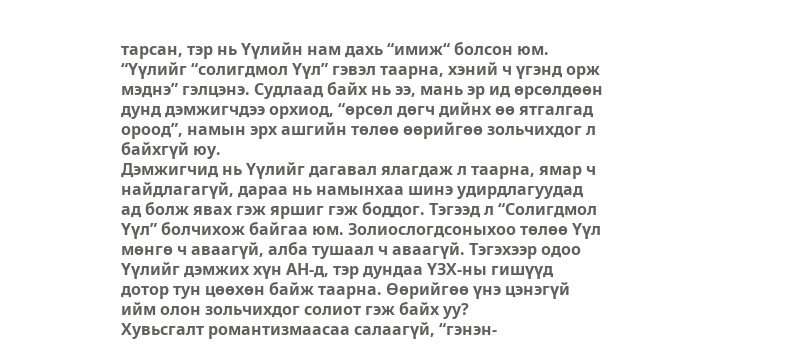тарсан, тэр нь Үүлийн нам дахь “имиж“ болсон юм. “Үүлийг “солигдмол Үүл” гэвэл таарна, хэний ч үгэнд орж мэднэ” гэлцэнэ. Судлаад байх нь ээ, мань эр ид өрсөлдөөн дунд дэмжигчдээ орхиод, “өрсөл дөгч дийнх өө ятгалгад ороод”, намын эрх ашгийн төлөө өөрийгөө зольчихдог л байхгүй юу.
Дэмжигчид нь Үүлийг дагавал ялагдаж л таарна, ямар ч найдлагагүй, дараа нь намынхаа шинэ удирдлагуудад ад болж явах гэж яршиг гэж боддог. Тэгээд л “Солигдмол Үүл” болчихож байгаа юм. Золиослогдсоныхоо төлөө Үүл мөнгө ч аваагүй, алба тушаал ч аваагүй. Тэгэхээр одоо Үүлийг дэмжих хүн АН-д, тэр дундаа ҮЗХ-ны гишүүд дотор тун цөөхөн байж таарна. Өөрийгөө үнэ цэнэгүй ийм олон зольчихдог солиот гэж байх уу?
Хувьсгалт романтизмаасаа салаагүй, “гэнэн-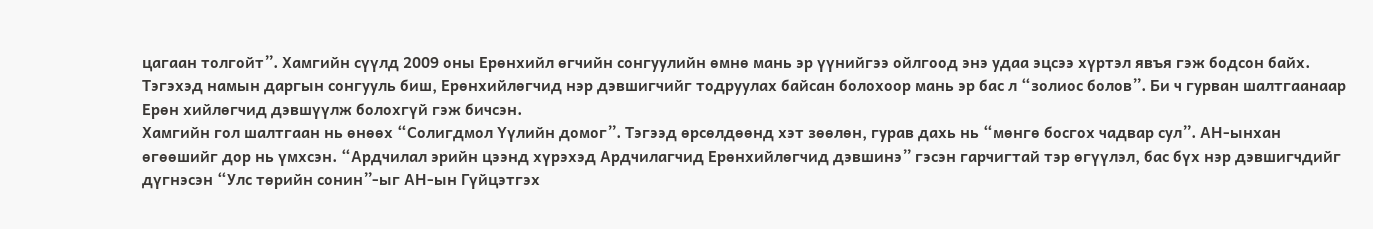цагаан толгойт”. Хамгийн сүүлд 2009 оны Ерөнхийл өгчийн сонгуулийн өмнө мань эр үүнийгээ ойлгоод энэ удаа эцсээ хүртэл явъя гэж бодсон байх. Тэгэхэд намын даргын сонгууль биш, Ерөнхийлөгчид нэр дэвшигчийг тодруулах байсан болохоор мань эр бас л “золиос болов”. Би ч гурван шалтгаанаар Ерөн хийлөгчид дэвшүүлж болохгүй гэж бичсэн.
Хамгийн гол шалтгаан нь өнөөх “Солигдмол Үүлийн домог”. Тэгээд өрсөлдөөнд хэт зөөлөн, гурав дахь нь “мөнгө босгох чадвар сул”. АН-ынхан өгөөшийг дор нь үмхсэн. “Ардчилал эрийн цээнд хүрэхэд Ардчилагчид Ерөнхийлөгчид дэвшинэ” гэсэн гарчигтай тэр өгүүлэл, бас бүх нэр дэвшигчдийг дүгнэсэн “Улс төрийн сонин”-ыг АН-ын Гүйцэтгэх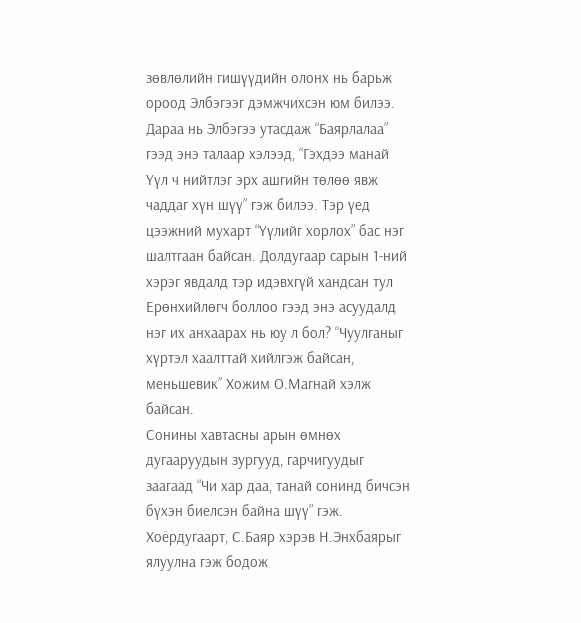зөвлөлийн гишүүдийн олонх нь барьж ороод Элбэгээг дэмжчихсэн юм билээ.
Дараа нь Элбэгээ утасдаж “Баярлалаа” гээд энэ талаар хэлээд, “Гэхдээ манай Үүл ч нийтлэг эрх ашгийн төлөө явж чаддаг хүн шүү” гэж билээ. Тэр үед цээжний мухарт “Үүлийг хорлох” бас нэг шалтгаан байсан. Долдугаар сарын 1-ний хэрэг явдалд тэр идэвхгүй хандсан тул Ерөнхийлөгч боллоо гээд энэ асуудалд нэг их анхаарах нь юу л бол? “Чуулганыг хүртэл хаалттай хийлгэж байсан, меньшевик” Хожим О.Магнай хэлж байсан.
Сонины хавтасны арын өмнөх дугааруудын зургууд, гарчигуудыг заагаад “Чи хар даа, танай сонинд бичсэн бүхэн биелсэн байна шүү” гэж. Хоёрдугаарт, С.Баяр хэрэв Н.Энхбаярыг ялуулна гэж бодож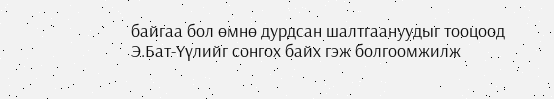байгаа бол өмнө дурдсан шалтгаануудыг тооцоод Э.Бат-Үүлийг сонгох байх гэж болгоомжилж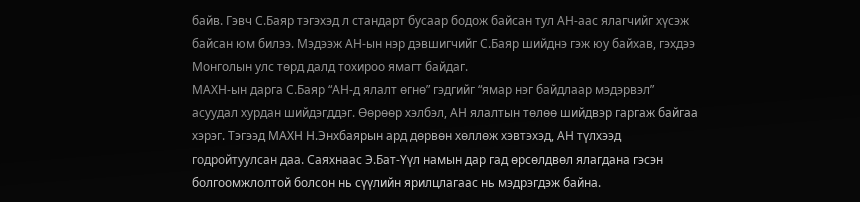байв. Гэвч С.Баяр тэгэхэд л стандарт бусаар бодож байсан тул АН-аас ялагчийг хүсэж байсан юм билээ. Мэдээж АН-ын нэр дэвшигчийг С.Баяр шийднэ гэж юу байхав, гэхдээ Монголын улс төрд далд тохироо ямагт байдаг.
МАХН-ын дарга С.Баяр “АН-д ялалт өгнө” гэдгийг “ямар нэг байдлаар мэдэрвэл” асуудал хурдан шийдэгддэг. Өөрөөр хэлбэл, АН ялалтын төлөө шийдвэр гаргаж байгаа хэрэг. Тэгээд МАХН Н.Энхбаярын ард дөрвөн хөллөж хэвтэхэд, АН түлхээд годройтуулсан даа. Саяхнаас Э.Бат-Үүл намын дар гад өрсөлдвөл ялагдана гэсэн болгоомжлолтой болсон нь сүүлийн ярилцлагаас нь мэдрэгдэж байна.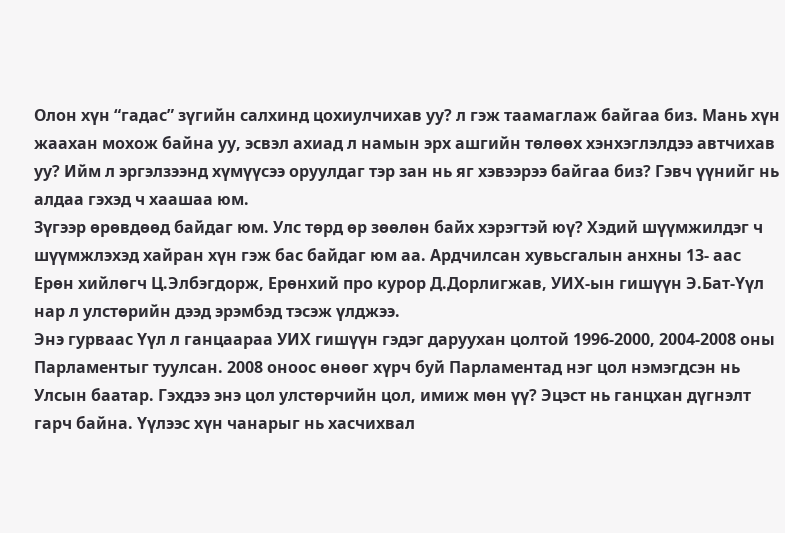Олон хүн “гадас” зүгийн салхинд цохиулчихав уу? л гэж таамаглаж байгаа биз. Мань хүн жаахан мохож байна уу, эсвэл ахиад л намын эрх ашгийн төлөөх хэнхэглэлдээ автчихав уу? Ийм л эргэлзээнд хүмүүсээ оруулдаг тэр зан нь яг хэвээрээ байгаа биз? Гэвч үүнийг нь алдаа гэхэд ч хаашаа юм.
Зүгээр өрөвдөөд байдаг юм. Улс төрд өр зөөлөн байх хэрэгтэй юү? Хэдий шүүмжилдэг ч шүүмжлэхэд хайран хүн гэж бас байдаг юм аа. Ардчилсан хувьсгалын анхны 13- аас Ерөн хийлөгч Ц.Элбэгдорж, Ерөнхий про курор Д.Дорлигжав, УИХ-ын гишүүн Э.Бат-Үүл нар л улстөрийн дээд эрэмбэд тэсэж үлджээ.
Энэ гурваас Үүл л ганцаараа УИХ гишүүн гэдэг даруухан цолтой 1996-2000, 2004-2008 оны Парламентыг туулсан. 2008 оноос өнөөг хүрч буй Парламентад нэг цол нэмэгдсэн нь Улсын баатар. Гэхдээ энэ цол улстөрчийн цол, имиж мөн үү? Эцэст нь ганцхан дүгнэлт гарч байна. Үүлээс хүн чанарыг нь хасчихвал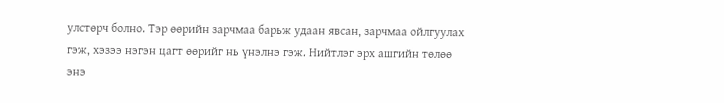улстөрч болно. Тэр өөрийн зарчмаа барьж удаан явсан, зарчмаа ойлгуулах гэж, хэзээ нэгэн цагт өөрийг нь үнэлнэ гэж. Нийтлэг эрх ашгийн төлөө энэ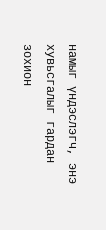намыг үндэслэгч, энэ хувьсгалыг гардан зохион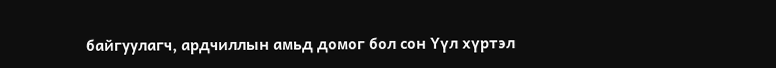байгуулагч, ардчиллын амьд домог бол сон Үүл хүртэл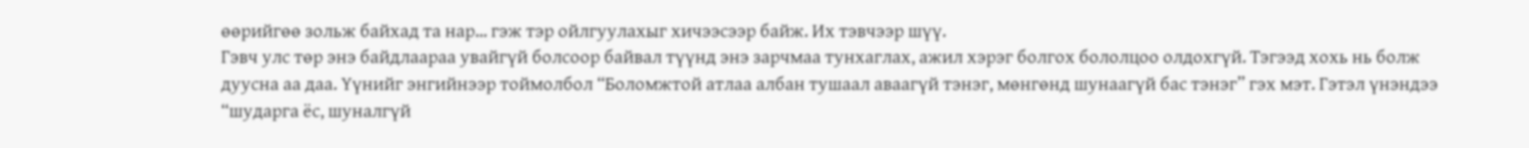өөрийгөө зольж байхад та нар... гэж тэр ойлгуулахыг хичээсээр байж. Их тэвчээр шүү.
Гэвч улс төр энэ байдлаараа увайгүй болсоор байвал түүнд энэ зарчмаа тунхаглах, ажил хэрэг болгох бололцоо олдохгүй. Тэгээд хохь нь болж дуусна аа даа. Үүнийг энгийнээр тоймолбол “Боломжтой атлаа албан тушаал аваагүй тэнэг, мөнгөнд шунаагүй бас тэнэг” гэх мэт. Гэтэл үнэндээ “шударга ёс, шуналгүй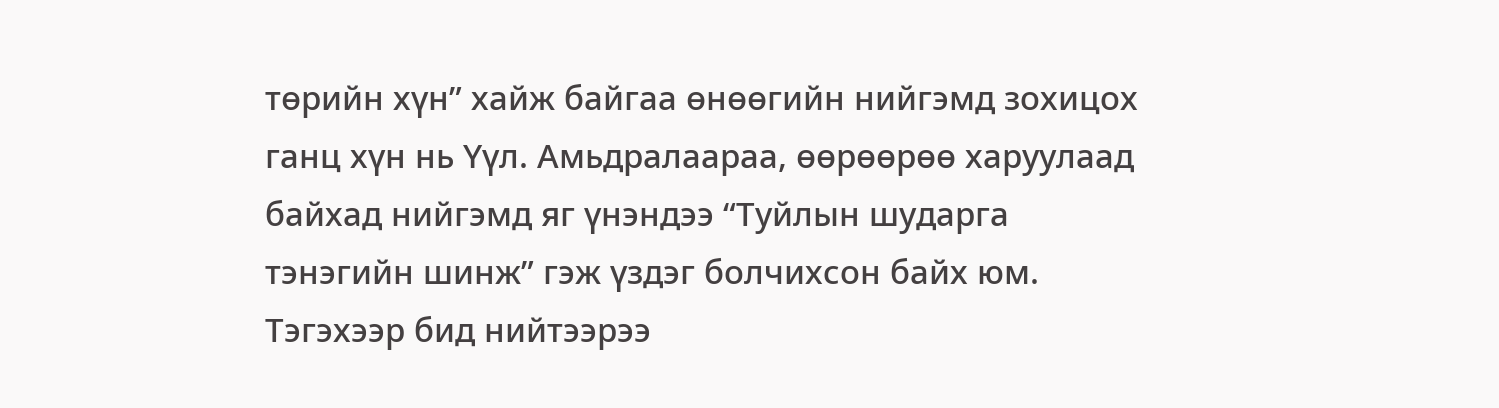төрийн хүн” хайж байгаа өнөөгийн нийгэмд зохицох ганц хүн нь Үүл. Амьдралаараа, өөрөөрөө харуулаад байхад нийгэмд яг үнэндээ “Туйлын шударга тэнэгийн шинж” гэж үздэг болчихсон байх юм. Тэгэхээр бид нийтээрээ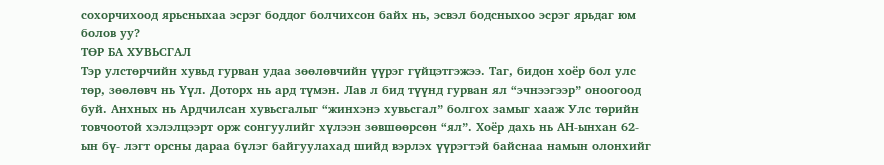сохорчихоод ярьсныхаа эсрэг боддог болчихсон байх нь, эсвэл бодсныхоо эсрэг ярьдаг юм болов уу?
ТӨР БА ХУВЬСГАЛ
Тэр улстөрчийн хувьд гурван удаа зөөлөвчийн үүрэг гүйцэтгэжээ. Таг, бидон хоёр бол улс төр, зөөлөвч нь Үүл. Доторх нь ард түмэн. Лав л бид түүнд гурван ял “эчнээгээр” оноогоод буй. Анхных нь Ардчилсан хувьсгалыг “жинхэнэ хувьсгал” болгох замыг хааж Улс төрийн товчоотой хэлэлцээрт орж сонгуулийг хүлээн зөвшөөрсөн “ял”. Хоёр дахь нь АН-ынхан 62-ын бү- лэгт орсны дараа бүлэг байгуулахад шийд вэрлэх үүрэгтэй байснаа намын олонхийг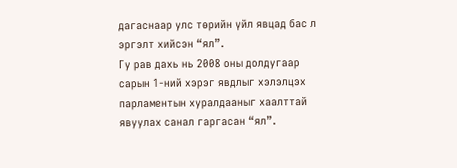дагаснаар улс төрийн үйл явцад бас л эргэлт хийсэн “ял”.
Гу рав дахь нь 2008 оны долдугаар сарын 1-ний хэрэг явдлыг хэлэлцэх парламентын хуралдааныг хаалттай явуулах санал гаргасан “ял”.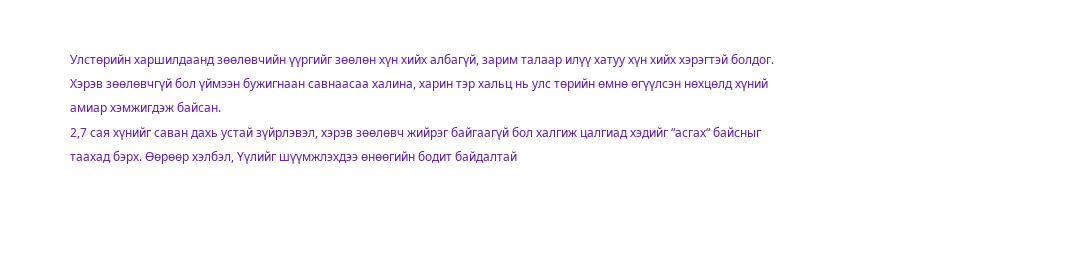Улстөрийн харшилдаанд зөөлөвчийн үүргийг зөөлөн хүн хийх албагүй, зарим талаар илүү хатуу хүн хийх хэрэгтэй болдог. Хэрэв зөөлөвчгүй бол үймээн бужигнаан савнаасаа халина, харин тэр хальц нь улс төрийн өмнө өгүүлсэн нөхцөлд хүний амиар хэмжигдэж байсан.
2,7 сая хүнийг саван дахь устай зүйрлэвэл, хэрэв зөөлөвч жийрэг байгаагүй бол халгиж цалгиад хэдийг “асгах“ байсныг таахад бэрх. Өөрөөр хэлбэл, Үүлийг шүүмжлэхдээ өнөөгийн бодит байдалтай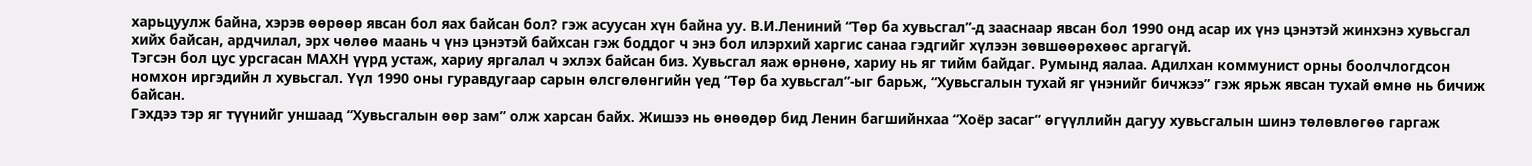харьцуулж байна, хэрэв өөрөөр явсан бол яах байсан бол? гэж асуусан хүн байна уу. В.И.Лениний “Төр ба хувьсгал”-д зааснаар явсан бол 1990 онд асар их үнэ цэнэтэй жинхэнэ хувьсгал хийх байсан, ардчилал, эрх чөлөө маань ч үнэ цэнэтэй байхсан гэж боддог ч энэ бол илэрхий харгис санаа гэдгийг хүлээн зөвшөөрөхөөс аргагүй.
Тэгсэн бол цус урсгасан МАХН үүрд устаж, хариу яргалал ч эхлэх байсан биз. Хувьсгал яаж өрнөнө, хариу нь яг тийм байдаг. Румынд яалаа. Адилхан коммунист орны боолчлогдсон номхон иргэдийн л хувьсгал. Үүл 1990 оны гуравдугаар сарын өлсгөлөнгийн үед “Төр ба хувьсгал”-ыг барьж, “Хувьсгалын тухай яг үнэнийг бичжээ” гэж ярьж явсан тухай өмнө нь бичиж байсан.
Гэхдээ тэр яг түүнийг уншаад “Хувьсгалын өөр зам” олж харсан байх. Жишээ нь өнөөдөр бид Ленин багшийнхаа “Хоёр засаг” өгүүллийн дагуу хувьсгалын шинэ төлөвлөгөө гаргаж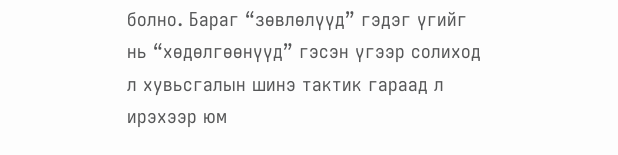болно. Бараг “зөвлөлүүд” гэдэг үгийг нь “хөдөлгөөнүүд” гэсэн үгээр солиход л хувьсгалын шинэ тактик гараад л ирэхээр юм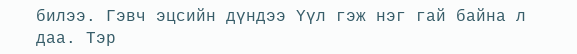билээ. Гэвч эцсийн дүндээ Үүл гэж нэг гай байна л даа. Тэр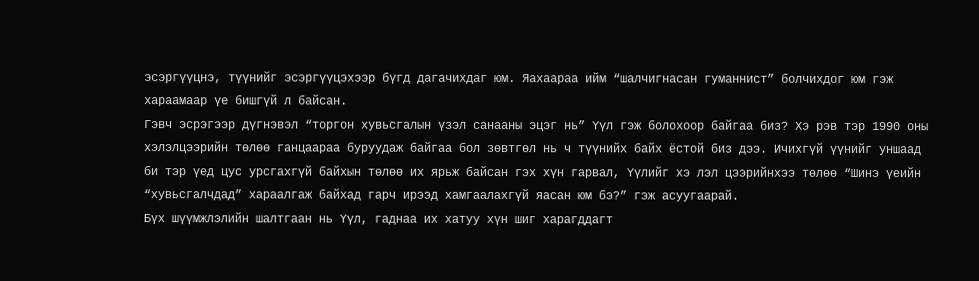эсэргүүцнэ, түүнийг эсэргүүцэхээр бүгд дагачихдаг юм. Яахаараа ийм “шалчигнасан гуманнист” болчихдог юм гэж хараамаар үе бишгүй л байсан.
Гэвч эсрэгээр дүгнэвэл “торгон хувьсгалын үзэл санааны эцэг нь” Үүл гэж болохоор байгаа биз? Хэ рэв тэр 1990 оны хэлэлцээрийн төлөө ганцаараа буруудаж байгаа бол зөвтгөл нь ч түүнийх байх ёстой биз дээ. Ичихгүй үүнийг уншаад би тэр үед цус урсгахгүй байхын төлөө их ярьж байсан гэх хүн гарвал, Үүлийг хэ лэл цээрийнхээ төлөө “Шинэ үеийн “хувьсгалчдад” хараалгаж байхад гарч ирээд хамгаалахгүй яасан юм бэ?” гэж асуугаарай.
Бүх шүүмжлэлийн шалтгаан нь Үүл, гаднаа их хатуу хүн шиг харагддагт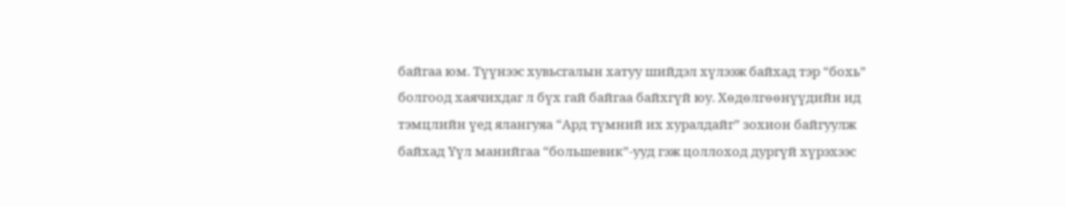байгаа юм. Түүнээс хувьсгалын хатуу шийдэл хүлээж байхад тэр “бохь” болгоод хаячихдаг л бүх гай байгаа байхгүй юу. Хөдөлгөөнүүдийн ид тэмцлийн үед ялангуяа “Ард түмний их хуралдайг” зохион байгуулж байхад Үүл манийгаа “большевик”-ууд гэж цоллоход дургүй хүрэхээс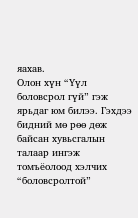яахав.
Олон хүн “Үүл боловсрол гүй” гэж ярьдаг юм билээ. Гэхдээ бидний мө рөө дөж байсан хувьсгалын талаар ингэж томъёолоод хэлчих “боловсролтой”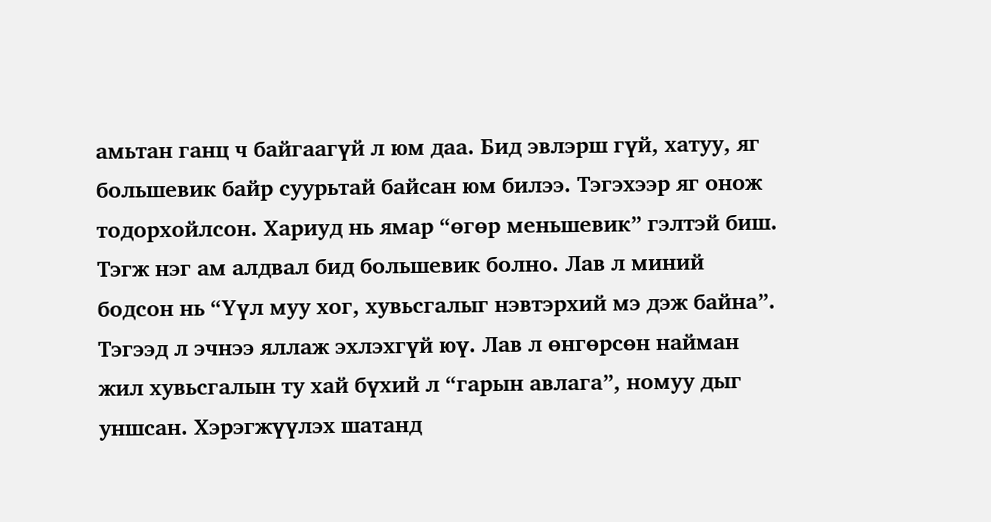амьтан ганц ч байгаагүй л юм даа. Бид эвлэрш гүй, хатуу, яг большевик байр суурьтай байсан юм билээ. Тэгэхээр яг онож тодорхойлсон. Хариуд нь ямар “өгөр меньшевик” гэлтэй биш. Тэгж нэг ам алдвал бид большевик болно. Лав л миний бодсон нь “Үүл муу хог, хувьсгалыг нэвтэрхий мэ дэж байна”.
Тэгээд л эчнээ яллаж эхлэхгүй юү. Лав л өнгөрсөн найман жил хувьсгалын ту хай бүхий л “гарын авлага”, номуу дыг уншсан. Хэрэгжүүлэх шатанд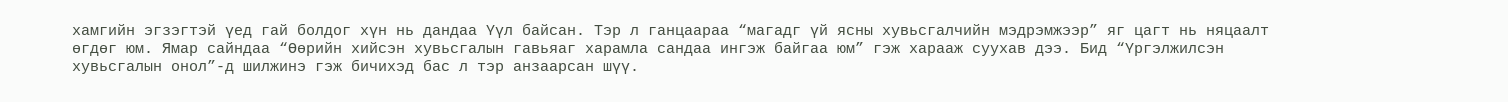хамгийн эгзэгтэй үед гай болдог хүн нь дандаа Үүл байсан. Тэр л ганцаараа “магадг үй ясны хувьсгалчийн мэдрэмжээр” яг цагт нь няцаалт өгдөг юм. Ямар сайндаа “Өөрийн хийсэн хувьсгалын гавьяаг харамла сандаа ингэж байгаа юм” гэж харааж суухав дээ. Бид “Үргэлжилсэн хувьсгалын онол”-д шилжинэ гэж бичихэд бас л тэр анзаарсан шүү.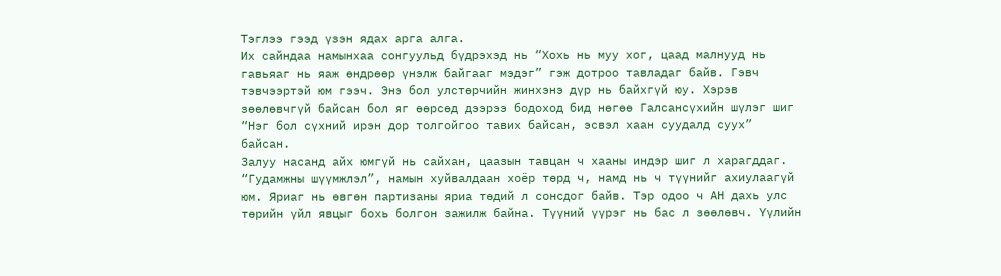Тэглээ гээд үзэн ядах арга алга.
Их сайндаа намынхаа сонгуульд бүдрэхэд нь “Хохь нь муу хог, цаад малнууд нь гавьяаг нь яаж өндрөөр үнэлж байгааг мэдэг” гэж дотроо тавладаг байв. Гэвч тэвчээртэй юм гээч. Энэ бол улстөрчийн жинхэнэ дүр нь байхгүй юу. Хэрэв зөөлөвчгүй байсан бол яг өөрсөд дээрээ бодоход бид нөгөө Галсансүхийн шүлэг шиг “Нэг бол сүхний ирэн дор толгойгоо тавих байсан, эсвэл хаан суудалд суух” байсан.
Залуу насанд айх юмгүй нь сайхан, цаазын тавцан ч хааны индэр шиг л харагддаг. “Гудамжны шүүмжлэл”, намын хуйвалдаан хоёр төрд ч, намд нь ч түүнийг ахиулаагүй юм. Яриаг нь өвгөн партизаны яриа төдий л сонсдог байв. Тэр одоо ч АН дахь улс төрийн үйл явцыг бохь болгон зажилж байна. Түүний үүрэг нь бас л зөөлөвч. Үүлийн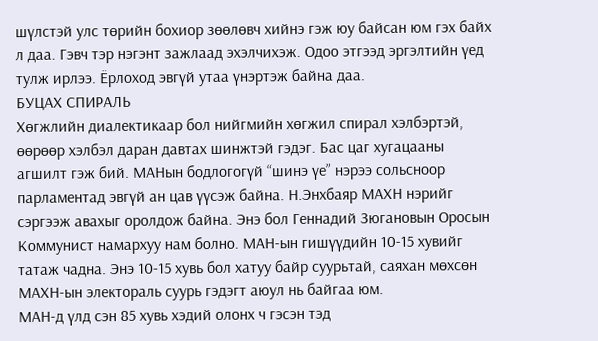шүлстэй улс төрийн бохиор зөөлөвч хийнэ гэж юу байсан юм гэх байх л даа. Гэвч тэр нэгэнт зажлаад эхэлчихэж. Одоо этгээд эргэлтийн үед тулж ирлээ. Ёрлоход эвгүй утаа үнэртэж байна даа.
БУЦАХ СПИРАЛЬ
Хөгжлийн диалектикаар бол нийгмийн хөгжил спирал хэлбэртэй, өөрөөр хэлбэл даран давтах шинжтэй гэдэг. Бас цаг хугацааны агшилт гэж бий. МАНын бодлогогүй “шинэ үе” нэрээ сольсноор парламентад эвгүй ан цав үүсэж байна. Н.Энхбаяр МАХН нэрийг сэргээж авахыг оролдож байна. Энэ бол Геннадий Зюгановын Оросын Коммунист намархуу нам болно. МАН-ын гишүүдийн 10-15 хувийг татаж чадна. Энэ 10-15 хувь бол хатуу байр суурьтай, саяхан мөхсөн МАХН-ын электораль суурь гэдэгт аюул нь байгаа юм.
МАН-д үлд сэн 85 хувь хэдий олонх ч гэсэн тэд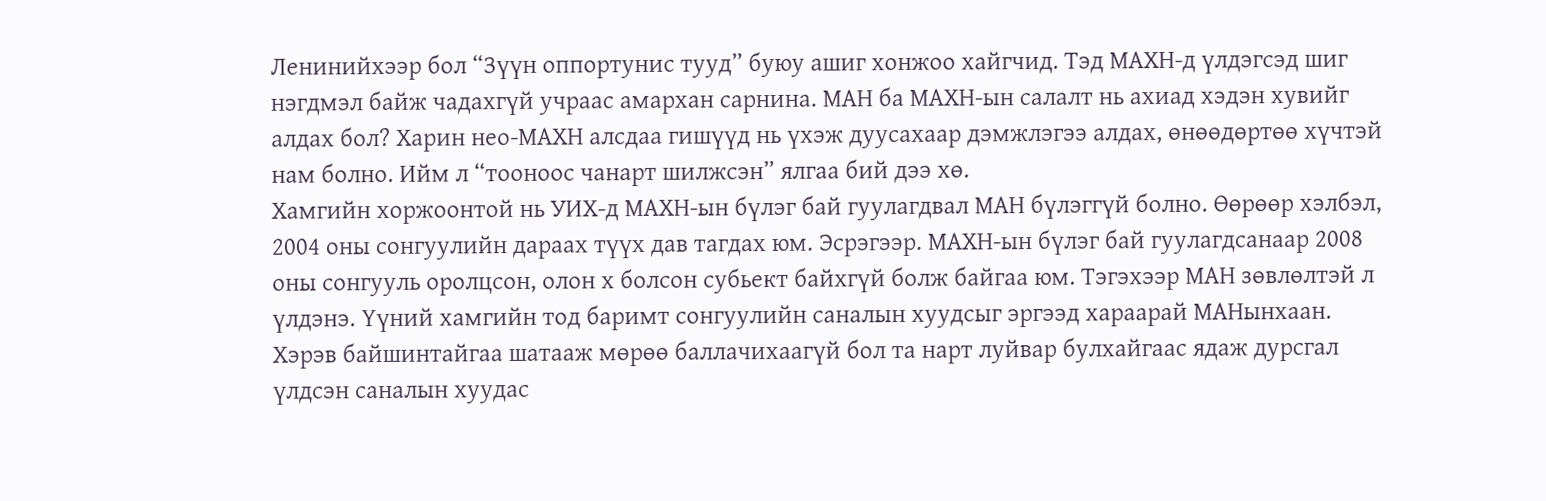Ленинийхээр бол “Зүүн оппортунис тууд” буюу ашиг хонжоо хайгчид. Тэд МАХН-д үлдэгсэд шиг нэгдмэл байж чадахгүй учраас амархан сарнина. МАН ба МАХН-ын салалт нь ахиад хэдэн хувийг алдах бол? Харин нео-МАХН алсдаа гишүүд нь үхэж дуусахаар дэмжлэгээ алдах, өнөөдөртөө хүчтэй нам болно. Ийм л “тооноос чанарт шилжсэн” ялгаа бий дээ хө.
Хамгийн хоржоонтой нь УИХ-д МАХН-ын бүлэг бай гуулагдвал МАН бүлэггүй болно. Өөрөөр хэлбэл, 2004 оны сонгуулийн дараах түүх дав тагдах юм. Эсрэгээр. МАХН-ын бүлэг бай гуулагдсанаар 2008 оны сонгууль оролцсон, олон х болсон субьект байхгүй болж байгаа юм. Тэгэхээр МАН зөвлөлтэй л үлдэнэ. Үүний хамгийн тод баримт сонгуулийн саналын хуудсыг эргээд хараарай МАНынхаан.
Хэрэв байшинтайгаа шатааж мөрөө баллачихаагүй бол та нарт луйвар булхайгаас ядаж дурсгал үлдсэн саналын хуудас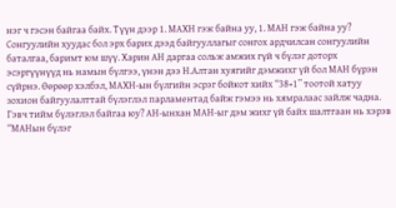нэг ч гэсэн байгаа байх. Түүн дээр 1. МАХН гэж байна уу, 1. МАН гэж байна уу? Сонгуулийн хуудас бол эрх барих дээд байгууллагыг сонгох ардчилсан сонгуулийн баталгаа, баримт юм шүү. Харин АН даргаа сольж амжих гүй ч бүлэг доторх эсэргүүнүүд нь намын бүлгээ, үнэн дээ Н.Алтан хуягийг дэмжихг үй бол МАН бүрэн сүйрнэ. Өөрөөр хэлбэл, МАХН-ын бүлгийн эсрэг бойкот хийх “38+1” тоотой хатуу зохион байгуулалттай бүлэглэл парламентад байж гэмээ нь хямралаас зайлж чадна.
Гэвч тийм бүлэглэл байгаа юу? АН-ынхан МАН-ыг дэм жихг үй байх шалтгаан нь хэрэв “МАНын бүлэг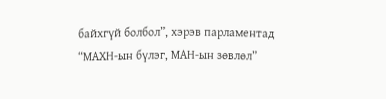байхгүй болбол”, хэрэв парламентад “МАХН-ын бүлэг, МАН-ын зөвлөл”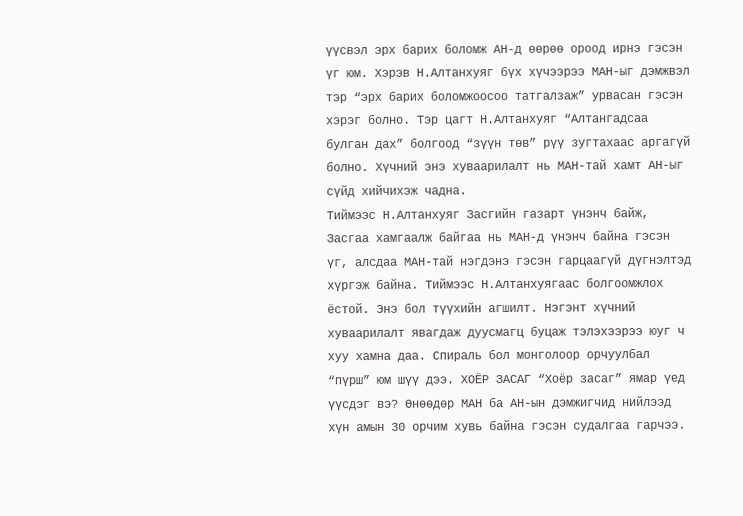үүсвэл эрх барих боломж АН-д өөрөө ороод ирнэ гэсэн үг юм. Хэрэв Н.Алтанхуяг бүх хүчээрээ МАН-ыг дэмжвэл тэр “эрх барих боломжоосоо татгалзаж” урвасан гэсэн хэрэг болно. Тэр цагт Н.Алтанхуяг “Алтангадсаа булган дах” болгоод “зүүн төв” рүү зугтахаас аргагүй болно. Хүчний энэ хуваарилалт нь МАН-тай хамт АН-ыг сүйд хийчихэж чадна.
Тиймээс Н.Алтанхуяг Засгийн газарт үнэнч байж, Засгаа хамгаалж байгаа нь МАН-д үнэнч байна гэсэн үг, алсдаа МАН-тай нэгдэнэ гэсэн гарцаагүй дүгнэлтэд хүргэж байна. Тиймээс Н.Алтанхуягаас болгоомжлох ёстой. Энэ бол түүхийн агшилт. Нэгэнт хүчний хуваарилалт явагдаж дуусмагц буцаж тэлэхээрээ юуг ч хуу хамна даа. Спираль бол монголоор орчуулбал “пүрш” юм шүү дээ. ХОЁР ЗАСАГ “Хоёр засаг” ямар үед үүсдэг вэ? Өнөөдөр МАН ба АН-ын дэмжигчид нийлээд хүн амын 30 орчим хувь байна гэсэн судалгаа гарчээ.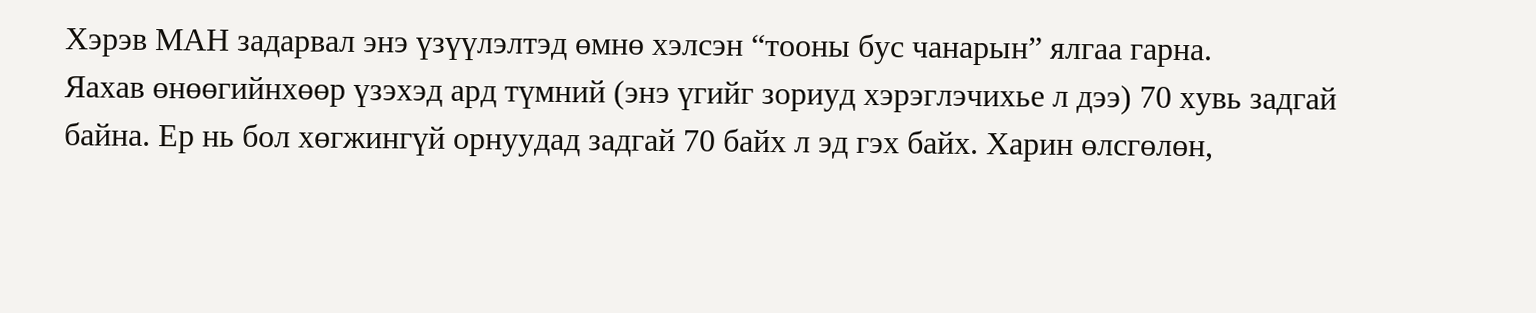Хэрэв МАН задарвал энэ үзүүлэлтэд өмнө хэлсэн “тооны бус чанарын” ялгаа гарна.
Яахав өнөөгийнхөөр үзэхэд ард түмний (энэ үгийг зориуд хэрэглэчихье л дээ) 70 хувь задгай байна. Ер нь бол хөгжингүй орнуудад задгай 70 байх л эд гэх байх. Харин өлсгөлөн,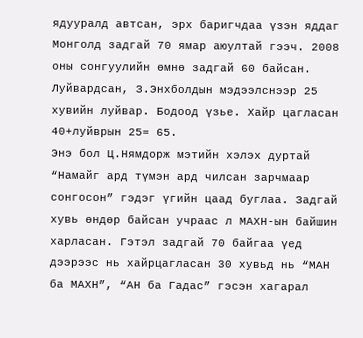ядууралд автсан, эрх баригчдаа үзэн яддаг Монголд задгай 70 ямар аюултай гээч. 2008 оны сонгуулийн өмнө задгай 60 байсан. Луйвардсан, З.Энхболдын мэдээлснээр 25 хувийн луйвар. Бодоод үзье. Хайр цагласан 40+луйврын 25= 65.
Энэ бол Ц.Нямдорж мэтийн хэлэх дуртай “Намайг ард түмэн ард чилсан зарчмаар сонгосон” гэдэг үгийн цаад буглаа. Задгай хувь өндөр байсан учраас л МАХН-ын байшин харласан. Гэтэл задгай 70 байгаа үед дээрээс нь хайрцагласан 30 хувьд нь “МАН ба МАХН”, “АН ба Гадас” гэсэн хагарал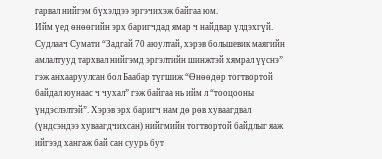гарвал нийгэм бүхэлдээ эргэчихэж байгаа юм.
Ийм үед өнөөгийн эрх баригчдад ямар ч найдвар үлдэхгүй. Судлаач Сумати “Задгай 70 аюултай, хэрэв большевик маягийн амлалтууд тархвал нийгэмд эргэлтийн шинжтэй хямрал үүснэ” гэж анхааруулсан бол Баабар түгшиж “Өнөөдөр тогтвортой байдал юунаас ч чухал” гэж байгаа нь ийм л “тооцооны үндэслэлтэй”. Хэрэв эрх баригч нам дө рөв хуваагдвал (үндсэндээ хуваагдчихсан) нийгмийн тогтвортой байдлыг яаж ийгээд хангаж бай сан суурь бут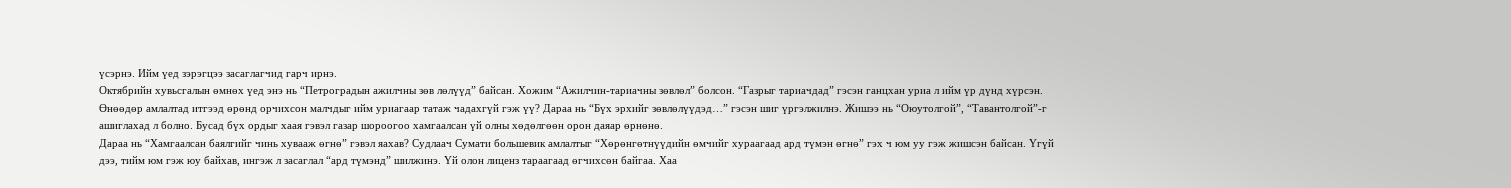үсэрнэ. Ийм үед зэрэгцээ засаглагчид гарч ирнэ.
Октябрийн хувьсгалын өмнөх үед энэ нь “Петроградын ажилчны зөв лөлүүд” байсан. Хожим “Ажилчин-тариачны зөвлөл” болсон. “Газрыг тариачдад” гэсэн ганцхан уриа л ийм үр дүнд хүрсэн. Өнөөдөр амлалтад итгээд өрөнд орчихсон малчдыг ийм уриагаар татаж чадахгүй гэж үү? Дараа нь “Бүх эрхийг зөвлөлүүдэд…” гэсэн шиг үргэлжилнэ. Жишээ нь “Оюутолгой”, “Тавантолгой”-г ашиглахад л болно. Бусад бүх ордыг хаая гэвэл газар шороогоо хамгаалсан үй олны хөдөлгөөн орон даяар өрнөнө.
Дараа нь “Хамгаалсан баялгийг чинь хувааж өгнө” гэвэл яахав? Судлаач Сумати большевик амлалтыг “Хөрөнгөтнүүдийн өмчийг хураагаад ард түмэн өгнө” гэх ч юм уу гэж жишсэн байсан. Үгүй дээ, тийм юм гэж юу байхав, ингэж л засаглал “ард түмэнд” шилжинэ. Үй олон лиценз тараагаад өгчихсөн байгаа. Хаа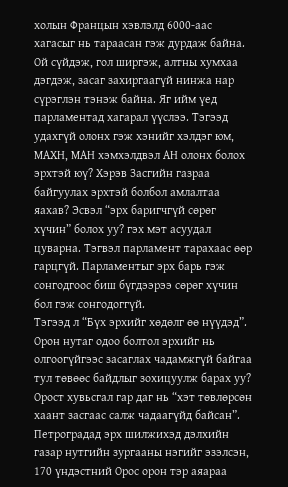холын Францын хэвлэлд 6000-аас хагасыг нь тараасан гэж дурдаж байна.
Ой сүйдэж, гол ширгэж, алтны хумхаа дэгдэж, засаг захиргаагүй нинжа нар сүрэглэн тэнэж байна. Яг ийм үед парламентад хагарал үүслээ. Тэгээд удахгүй олонх гэж хэнийг хэлдэг юм, МАХН, МАН хэмхэлдвэл АН олонх болох эрхтэй юү? Хэрэв Засгийн газраа байгуулах эрхтэй болбол амлалтаа яахав? Эсвэл “эрх баригчгүй сөрөг хүчин” болох уу? гэх мэт асуудал цуварна. Тэгвэл парламент тарахаас өөр гарцгүй. Парламентыг эрх барь гэж сонгодгоос биш бүгдээрээ сөрөг хүчин бол гэж сонгодоггүй.
Тэгээд л “Бүх эрхийг хөдөлг өө нүүдэд”. Орон нутаг одоо болтол эрхийг нь олгоогүйгээс засаглах чадамжгүй байгаа тул төвөөс байдлыг зохицуулж барах уу? Орост хувьсгал гар даг нь “хэт төвлөрсөн хаант засгаас салж чадаагүйд байсан”. Петроградад эрх шилжихэд дэлхийн газар нутгийн зургааны нэгийг эзэлсэн, 170 үндэстний Орос орон тэр аяараа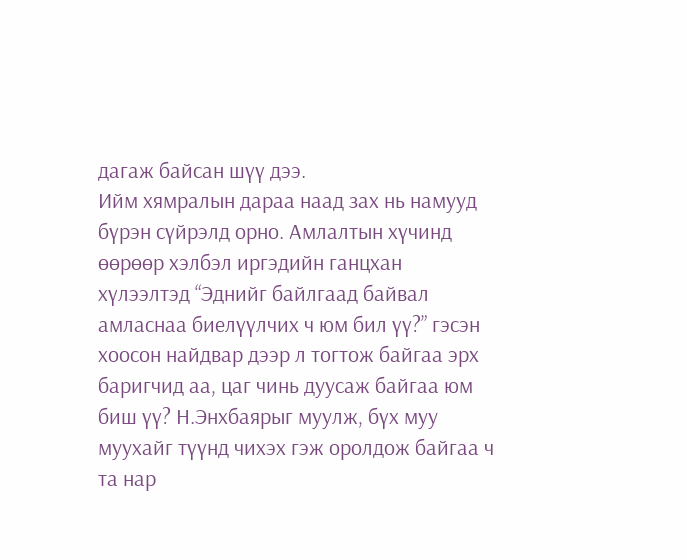дагаж байсан шүү дээ.
Ийм хямралын дараа наад зах нь намууд бүрэн сүйрэлд орно. Амлалтын хүчинд өөрөөр хэлбэл иргэдийн ганцхан хүлээлтэд “Эднийг байлгаад байвал амласнаа биелүүлчих ч юм бил үү?” гэсэн хоосон найдвар дээр л тогтож байгаа эрх баригчид аа, цаг чинь дуусаж байгаа юм биш үү? Н.Энхбаярыг муулж, бүх муу муухайг түүнд чихэх гэж оролдож байгаа ч та нар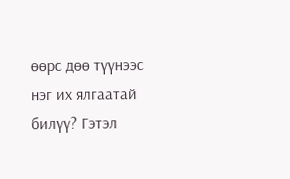өөрс дөө түүнээс нэг их ялгаатай билүү? Гэтэл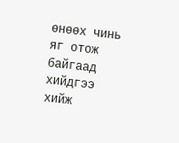өнөөх чинь яг отож байгаад хийдгээ хийж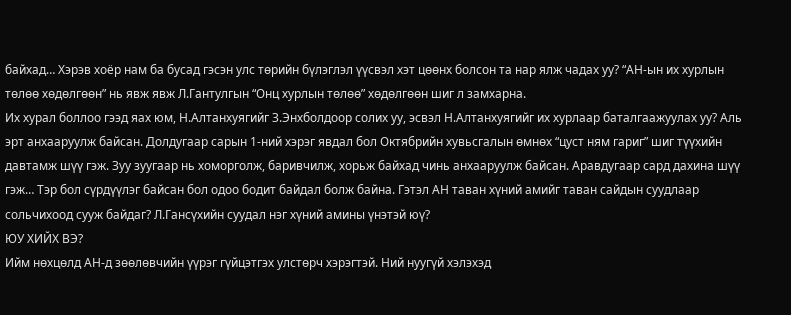байхад… Хэрэв хоёр нам ба бусад гэсэн улс төрийн бүлэглэл үүсвэл хэт цөөнх болсон та нар ялж чадах уу? “АН-ын их хурлын төлөө хөдөлгөөн” нь явж явж Л.Гантулгын “Онц хурлын төлөө” хөдөлгөөн шиг л замхарна.
Их хурал боллоо гээд яах юм, Н.Алтанхуягийг З.Энхболдоор солих уу, эсвэл Н.Алтанхуягийг их хурлаар баталгаажуулах уу? Аль эрт анхааруулж байсан. Долдугаар сарын 1-ний хэрэг явдал бол Октябрийн хувьсгалын өмнөх “цуст ням гариг” шиг түүхийн давтамж шүү гэж. Зуу зуугаар нь хоморголж, баривчилж, хорьж байхад чинь анхааруулж байсан. Аравдугаар сард дахина шүү гэж… Тэр бол сүрдүүлэг байсан бол одоо бодит байдал болж байна. Гэтэл АН таван хүний амийг таван сайдын суудлаар сольчихоод сууж байдаг? Л.Гансүхийн суудал нэг хүний амины үнэтэй юү?
ЮУ ХИЙХ ВЭ?
Ийм нөхцөлд АН-д зөөлөвчийн үүрэг гүйцэтгэх улстөрч хэрэгтэй. Ний нуугүй хэлэхэд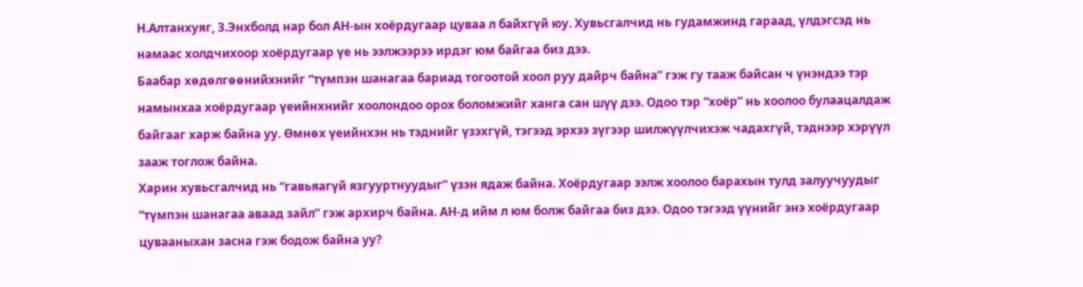Н.Алтанхуяг, З.Энхболд нар бол АН-ын хоёрдугаар цуваа л байхгүй юу. Хувьсгалчид нь гудамжинд гараад, үлдэгсэд нь намаас холдчихоор хоёрдугаар үе нь ээлжээрээ ирдэг юм байгаа биз дээ.
Баабар хөдөлгөөнийхнийг “түмпэн шанагаа бариад тогоотой хоол руу дайрч байна” гэж гу тааж байсан ч үнэндээ тэр намынхаа хоёрдугаар үеийнхнийг хоолондоо орох боломжийг ханга сан шүү дээ. Одоо тэр “хоёр” нь хоолоо булаацалдаж байгааг харж байна уу. Өмнөх үеийнхэн нь тэднийг үзэхгүй, тэгээд эрхээ зүгээр шилжүүлчихэж чадахгүй, тэднээр хэрүүл зааж тоглож байна.
Харин хувьсгалчид нь “гавьяагүй язгууртнуудыг” үзэн ядаж байна. Хоёрдугаар ээлж хоолоо барахын тулд залуучуудыг “түмпэн шанагаа аваад зайл” гэж архирч байна. АН-д ийм л юм болж байгаа биз дээ. Одоо тэгээд үүнийг энэ хоёрдугаар цувааныхан засна гэж бодож байна уу?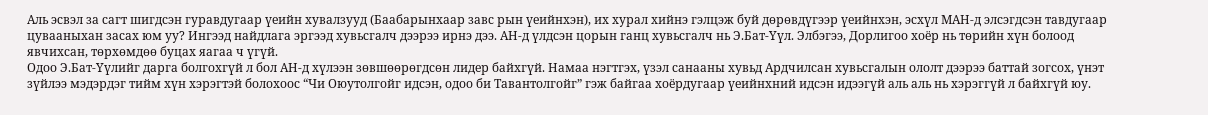Аль эсвэл за сагт шигдсэн гуравдугаар үеийн хувалзууд (Баабарынхаар завс рын үеийнхэн), их хурал хийнэ гэлцэж буй дөрөвдүгээр үеийнхэн, эсхүл МАН-д элсэгдсэн тавдугаар цувааныхан засах юм уу? Ингээд найдлага эргээд хувьсгалч дээрээ ирнэ дээ. АН-д үлдсэн цорын ганц хувьсгалч нь Э.Бат-Үүл. Элбэгээ, Дорлигоо хоёр нь төрийн хүн болоод явчихсан, төрхөмдөө буцах яагаа ч үгүй.
Одоо Э.Бат-Үүлийг дарга болгохгүй л бол АН-д хүлээн зөвшөөрөгдсөн лидер байхгүй. Намаа нэгтгэх, үзэл санааны хувьд Ардчилсан хувьсгалын ололт дээрээ баттай зогсох, үнэт зүйлээ мэдэрдэг тийм хүн хэрэгтэй болохоос “Чи Оюутолгойг идсэн, одоо би Тавантолгойг” гэж байгаа хоёрдугаар үеийнхний идсэн идээгүй аль аль нь хэрэггүй л байхгүй юу.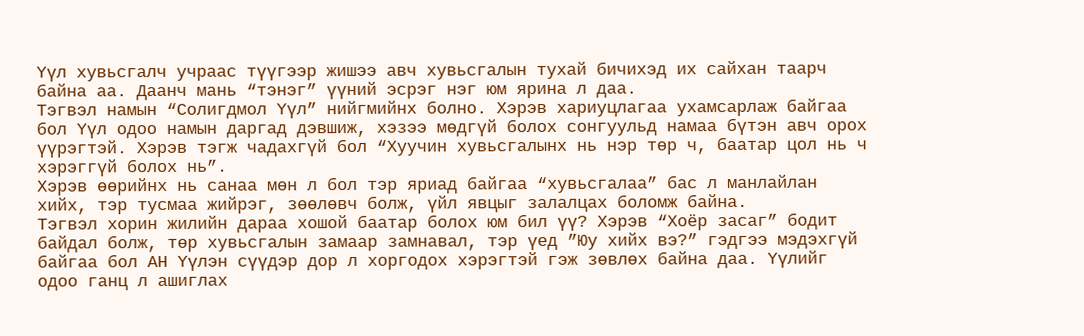Үүл хувьсгалч учраас түүгээр жишээ авч хувьсгалын тухай бичихэд их сайхан таарч байна аа. Даанч мань “тэнэг” үүний эсрэг нэг юм ярина л даа.
Тэгвэл намын “Солигдмол Үүл” нийгмийнх болно. Хэрэв хариуцлагаа ухамсарлаж байгаа бол Үүл одоо намын даргад дэвшиж, хэзээ мөдгүй болох сонгуульд намаа бүтэн авч орох үүрэгтэй. Хэрэв тэгж чадахгүй бол “Хуучин хувьсгалынх нь нэр төр ч, баатар цол нь ч хэрэггүй болох нь”.
Хэрэв өөрийнх нь санаа мөн л бол тэр яриад байгаа “хувьсгалаа” бас л манлайлан хийх, тэр тусмаа жийрэг, зөөлөвч болж, үйл явцыг залалцах боломж байна.
Тэгвэл хорин жилийн дараа хошой баатар болох юм бил үү? Хэрэв “Хоёр засаг” бодит байдал болж, төр хувьсгалын замаар замнавал, тэр үед ”Юу хийх вэ?” гэдгээ мэдэхгүй байгаа бол АН Үүлэн сүүдэр дор л хоргодох хэрэгтэй гэж зөвлөх байна даа. Үүлийг одоо ганц л ашиглах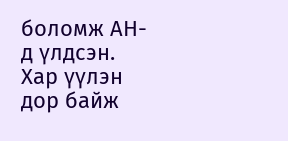боломж АН-д үлдсэн. Хар үүлэн дор байж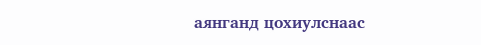аянганд цохиулснаас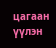цагаан үүлэн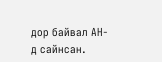дор байвал АН-д сайнсан.